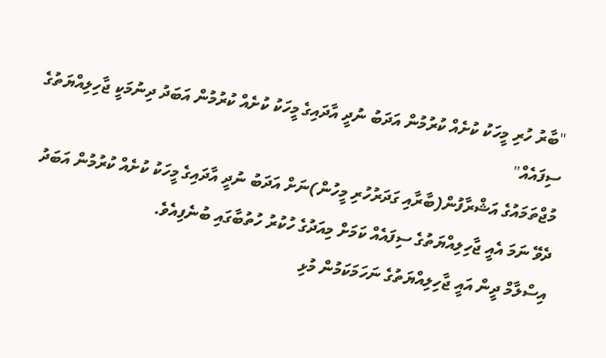"ބާރު ހުރި މީހަކު ކުށެއް ކުރުމުން އަދަބު ނުދީ އާދައިގެ މީހަކު ކުށެއް ކުރުމުން އަބަދު ދިނުމަކީ ޖާހިލިއްޔަތުގެ ސިފައެއް"
މުޖްތަމައުގެ އަޝްރާފުން(ބާރާއި ގަދަރުހުރި މީހުން)ނަށް އަދަބު ނުދީ އާދައިގެ މީހަކު ކުށެއް ކުރުމުން އަބަދު ދެވޭ ނަމަ އެއީ ޖާހިލިއްޔަތުގެ ސިފައެއް ކަމަށް މިއަދުގެ ހުކުރު ހުތުބާގައި ބުނެފިއެވެ.
އިސްލާމް ދީން އައީ ޖާހިލިއްޔަތުގެ ނަހަމަކަމުން މުޅި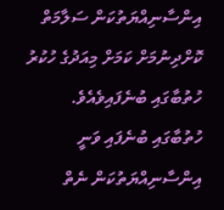އިންސާނިއްޔަތުކަން ސަލާމަތް ކޮށްދިނުމަށް ކަމަށް މިއަދުގެ ހުކުރު ހުތުބާގައި ބުނެފައިވެއެވެ.
ހުތުބާގައި ބުނެފައި ވަނީ އިންސާނިއްޔަތުކަން ނެތް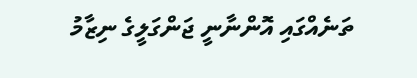ތަނެއްގައި އޮންނާނީ ޖަންގަލީގެ ނިޒާމު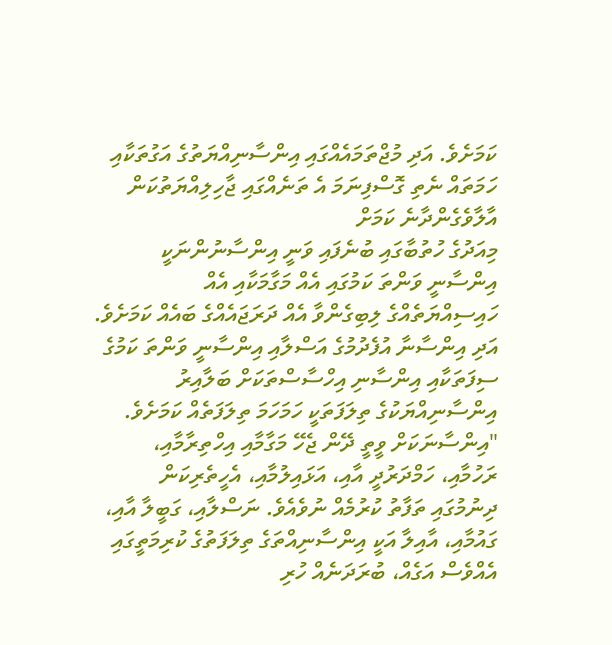ކަމަށެވެ. އަދި މުޖްތަމައެއްގައި އިންސާނިއްޔަތުގެ އަގުތަކާއި ހަމަތައް ނެތި ގޮސްފިނަމަ އެ ތަނެއްގައި ޖާހިލިއްޔަތުކަން އާލާވެގެންދާނެ ކަމަށް
މިއަދުގެ ހުތުބާގައި ބުނެފައި ވަނީ އިންސާނުންނަކީ އިންސާނީ ވަންތަ ކަމުގައި އެއް މަގާމަކާއި އެއް ހައިސިއްޔަތެއްގެ ލިބިގެންވާ އެއް ދަރަޖައެއްގެ ބައެއް ކަމަށެވެ. އަދި އިންސާނާ އުފެދުމުގެ އަސްލާއި އިންސާނީ ވަންތަ ކަމުގެ ސިފަތަކާއި އިންސާނި އިހްސާސްތަކަށް ބަލާއިރު އިންސާނިއްޔަކުގެ ތިލަފަތަކީ ހަމަހަމަ ތިލަފަތެއް ކަމަށެވެ.
"އިންސާނަކަށް ވީތީ ދޭން ޖެހޭ މަގާމާއި އިހްތިރާމާއި، ރަހުމާއި، ހަމްދަރުދީ އާއި، އަޅައިލުމާއި، އެހީތެރިކަން ދިނުމުގައި ތަފާތު ކުރުމެއް ނުވެއެވެ. ނަސްލާއި، ގަބީލާ އާއި، ގައުމާއި، އާއިލާ އަކީ އިންސާނިއްތަގެ ތިލަފަތުގެ ކުރިމަތީގައި އެއްވެސް އަގެއް، ބުރަދަނެއް ހުރި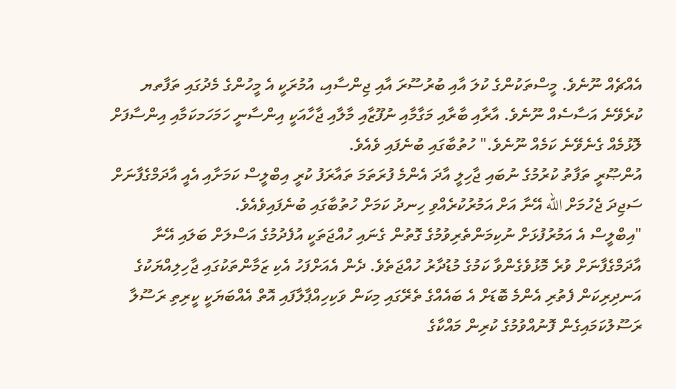އެއްޗެއް ނޫނެވެ. މީސްތަކުންގެ ކުލަ އާއި ބުރުސޫރަ އާއި ޖިންސާއި، އުމުރަކީ އެ މީހުންގެ މެދުގައި ތަފާތޔ ކުރެވޭނެ އަސާސެއް ނޫނެވެ. އާރާއި ބާރާއި މަގާމާއި ނުފޫޒާއި މާލާއި ޖާހާއަކީ އިންސާނީ ހަމަހަމކަމާއި އިންސާފަށް ލޮޅުމެއް ގެނެވޭނެ ކަމެއް ނޫނެވެ." ހުތުބާގައި ބުނެފައި ވެއެވެ.
އުންޞޫރީ ތަފާތު ކުރުމުގެ ނުބައި ޖާހިލީ އާދަ އެންމެ ފުރަތަމަ ތައާރަފު ކުރީ އިބްލީސް ކަމަށާއި އެއީ އާދަމްގެފާނަށް ސަޖިދަ ޖެހުމަށް الله އޭނާ އަށް އަމުރުކުރެއްވި ހިނދު ކަމަށް ހުތުބާގައި ބުނެފައިވެއެވެ.
"އިބްލީސް އެ އަމުރުފުޅަށް ނުކިމަންތެރިވުމުގެ ގޮތުން ގެނައި ހުއްޖަތަކީ އުފެދުމުގެ އަސްލަށް ބަލައި އޭނާ އާދަމްގެފާނަށް ވުރެ މޮޅުވެގެންވާ ކަމުގެ މުޑުދާރު ހުއްޖަތެވެ. ދެން އެއަށްފަހު އެކި ޒަމާންތަކުގައި ޖާހިލިއްޔަކުގެ އަނދިރިކަން ފެތުރި އެންމެ ބޮޑަށް އެ ބައެއްގެ ތެރޭގައި މިކަން ވަކިހިއްޕާލާފައި އޮތް އެއްބަޔަކީ ކީރިތި ރަސޫލާ ރަސޫލުކަމައިގެން ފޮނުއްވުމުގެ ކުރިން މައްކާގެ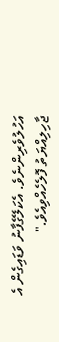އަހުލުވެރިންނެވެ. އެކަލޭގެފާނު ވަޑައިގެން އެ ޖާހިލިއްޔަތު ފޮލެހެއްވިއެވެ."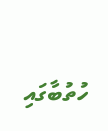ހުތުބާގައި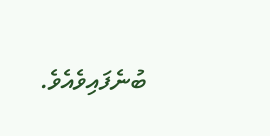ބުނެފައިވެއެވެ.